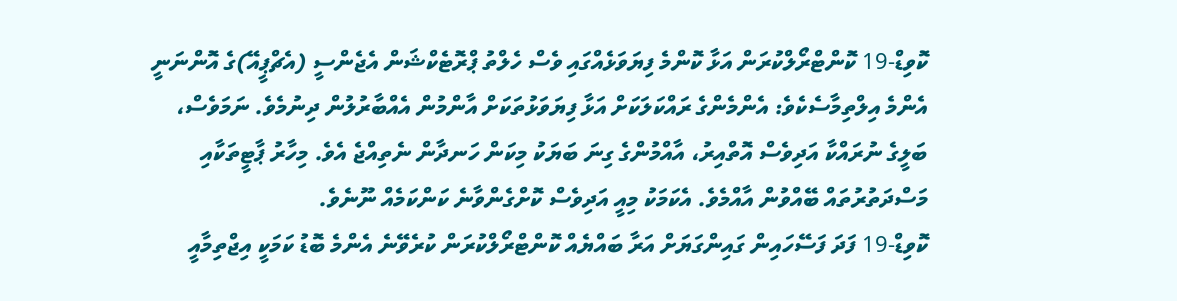ކޮވިޑް-19 ކޮންޓްރޯލްކުރަން އަޅާ ކޮންމެ ފިޔަވަޅެއްގައި ވެސް ހެލްތު ޕްރޮޓެކްޝަން އެޖެންސީ (އެޗްޕީއޭ)ގެ އޮންނަނީ އެންމެ އިލްތިމާސެކެވެ: އެންމެންގެ ރައްކަލަކަށް އަޅާ ފިޔަވަޅުތަކަށް އާންމުން އެއްބާރުލުން ދިނުމެވެ. ނަމަވެސް، ބަލީގެ ނުރައްކާ އަދިވެސް އޮތްއިރު، އާއްމުންގެ ގިނަ ބަޔަކު މިކަން ހަނދާން ނެތިއްޖެ އެވެ. މިހާރު ޕާޓީތަކާއި މަސްދަތުރުތައް ބޭއްވުން އާއްމެވެ. އެކަމަކު މިއީ އަދިވެސް ކޮށްގެންވާނެ ކަންކަމެއް ނޫނެވެ.
ކޮވިޑް-19 ފަދަ ފަސޭހައިން ގައިންގަޔަށް އަރާ ބައްޔެއް ކޮންޓްރޯލްކުރަން ކުރެވޭނެ އެންމެ ބޮޑު ކަމަކީ އިޖްތިމާއީ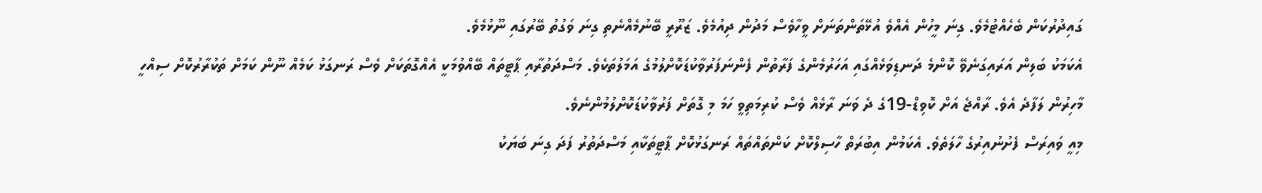ގައިދުރުކަން ބެހެއްޓުމެވެ. ގިނަ މީހުން އެއްވެ އުޅޭތަންތަނަށް ވީހާވެސް މަދުން ދިއުމެވެ. ޒަރޫރީ ބޭނުމެއްނެތި ގިނަ ވަގުތު ބޭރުގައި ނޫޅުމެވެ.
އެކަމަކު ބަލިން އަރައިގަނެވޭ ކޮންމެ ދަނޑިވަޅެއްގައި އަހަރުމެންގެ ފަރާތުން ފެންނަފަރުވާކުޑަކޮށްލުމުގެ އަމަލުތަކެވެ. މަސްދަތުރާއި ޕާޓީތައް ބޭއްވުމަކީ އެއްގޮތަކަށް ވެސް ރަނގަޅު ކަމެއް ނޫން ކަމަށް ތަކުރާރުކޮށް ސިއްހީ މާހިރުން ލަފާދެ އެވެ. ރާއްޖެ އަށް ކޮވިޑް-19ގެ ދެ ވަނަ ރާޅެއް ވެސް ކުރިމަތިވީ ހަމަ މި ގޮތަށް ފަރުވާކުޑަކޮށްލުމުންނެވެ.
މިއީ ވައިރަސް ފެށުނުއިރުގެ ހާލަތެވެ. އެކަމުން އިބުރަތް ހާސިލްކޮށް ކަންތައްތައް ރަނގަޅުކޮށް ޕާޓީތަކާއި މަސްދަތުރު ފަދަ ގިނަ ބަޔަކު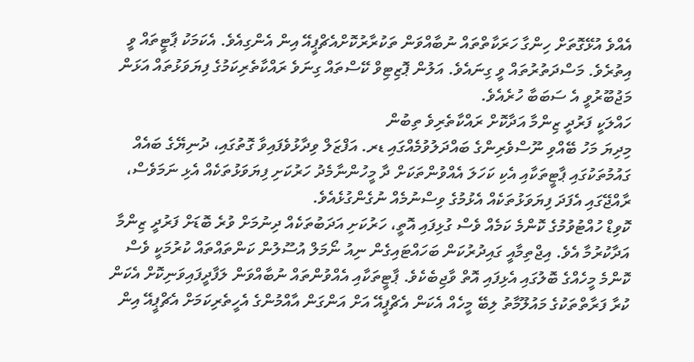އެއްވެ އުޅޭގޮތަށް ހިންގާ ހަރަކާތްތައް ނުބާއްވަން ތަކުރާރުކޮށްއެޗްޕީއޭ އިން އެންގިއެވެ. އެކަމަކު ޕާޓީތައް ވީ އިތުރެވެ. މަސްދަތުރުތައް ވީ ގިނައެވެ. އަލުން ޕޮޒިޓިވް ކޭސްތައް ގިނަވެ ރައްކާތެރިކަމުގެ ފިޔަވަޅުތައް އަޅަން މަޖުބޫރުވީ އެ ސަބަބާ ހުރެއެވެ.
ހައްލަކީ ފަރުދީ ޒިންމާ އަދާކޮށް ރައްކާތެރިވެ ތިބުން
މިދިޔަ މަހު ބޭއްވި ނޫސްވެރިންގެ ބައްދަލުވުމެއްގައި ޑރ. އަފްޒަލް ވިދާޅުވެފައިވާ ގޮތުގައި، ދުނިޔޭގެ ބައެއް ގައުމުތަކުގައި ޕާޓީތަކާއި އެކި ކަހަލަ އެއްވުންތަކަށް ދާ މީހުންނާމެދު ހަރުކަށި ފިޔަވަޅުތަކެއް އެޅި ނަމަވެސް، ރާއްޖޭގައި އެފަދަ ފިޔަވަޅުތަކެއް އެޅުމުގެ ވިސްނުމެއް ނުގެންގުޅެއެވެ.
ކޮވިޑް ހުއްޓުވުމުގެ ކޮންމެ ކަމެއް ވެސް ގުޅިފައި އޮތީ، ހަރުކަށި އަދަބުތަކެއް ދިނުމަށް ވުރެ ބޮޑަށް ފަރުދީ ޒިންމާ އަދާކުރުމާ އެވެ. އިޖްތިމާއީ ގައިދުރުކަން ބަހައްޓައިގެން ނިއު ނޯމަލް އުސޫލުން ކަންތައްތައް ކުރުމަކީ ވެސް ކޮންމެ މީހެއްގެ ބޮލުގައި އެޅިފައި އޮތް ވާޖިބެކެވެ. ޕާޓީތަކާއި އެއްވުންތައް ނުބާއްވަން ލަފާދީފައިވަނިކޮށް އެކަން ކުރާ ފަރާތްތަކުގެ މައުލޫމާތު ލިބޭ މީހެއް އެކަން އެޗްޕީއޭ އަށް އަންގަން އާއްމުންގެ އެހީތެރިކަމަށް އެޗްޕީއޭ އިން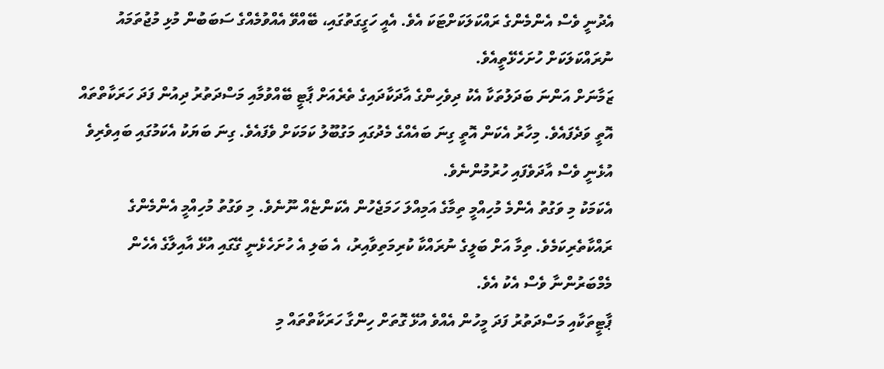އެދުނީ ވެސް އެންމެންގެ ރައްކަލަކަށްޓަކަ އެވެ. އެއީ ހަގީގަތުގައި، ބޭއްވޭ އެއްވުމެއްގެ ސަބަބުން މުޅި މުޖުތަމައު ނުރައްކަލަކަށް ހުށަހެޅޭތީއެވެ.
ޒަމާނަށް އަންނަ ބަދަލުތަކާ އެކު ދިވެހިންގެ އާދަކާދައިގެ ތެރެއަށް ޕާޓީ ބޭއްވުމާއި މަސްދަތުރު ދިއުން ފަދަ ހަރަކާތްތައް އޮތީ ވަދެފައެވެ. މިހާރު އެކަން އޮތީ ގިނަ ބައެއްގެ މެދުގައި މަގުބޫލު ކަމަކަށް ވެފައެވެ. ގިނަ ބަޔަކު އެކަމުގައި ބައިވެރިވެ އުޅެނީ ވެސް އާދަވެފައި ހުރުމުންނެވެ.
އެކަމަކު މި ވަގުތު އެންމެ މުހިއްމީ ތިމާގެ އަމިއްލަ ހަމަޖެހުން އެކަންޏެއް ނޫނެވެ. މި ވަގުތު މުހިއްމީ އެންމެންގެ ރައްކާތެރިކަމެވެ. ތިމާ އަށް ބަލީގެ ނުރައްކާ ކުރިމަތިވާއިރު، އެ ބަލި އެ ހުށަހެޅެނީ ގޭގައި އުޅޭ އާއިލާގެ އެހެން މެމްބަރުންނާ ވެސް އެކު އެވެ.
ޕާޓީތަކާއި މަސްދަތުރު ފަދަ މީހުން އެއްވެ އުޅޭ ގޮތަށް ހިންގާ ހަރަކާތްތައް މި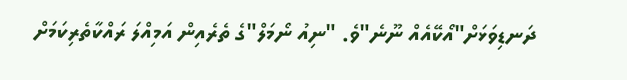ދަނޑިވަޅަށް"އޯކޭއެއް ނޫނެ"ވެ. "ނިއު ނޯމަލް"ގެ ތެރެއިން އަމިއްލަ ރައްކާތެރިކަމަށް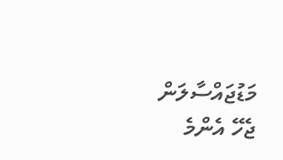މަޑުޖައްސާލަން ޖެހޭ އެންމެ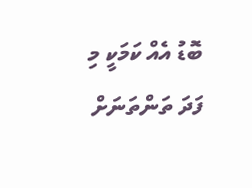ބޮޑު އެއް ކަމަކީ މި ފަދަ ތަންތަނަށް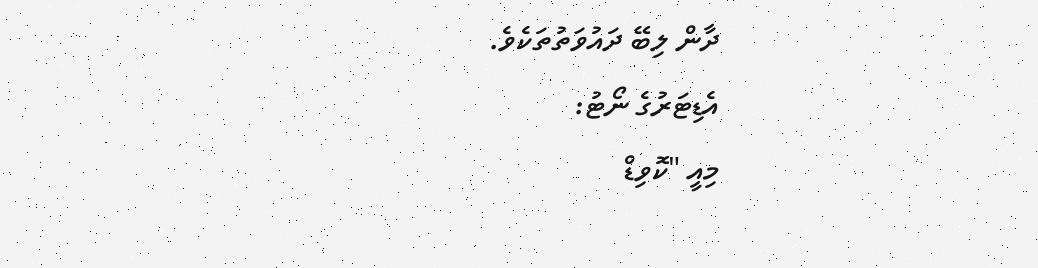ދާން ލިބޭ ދައުވަތުތަކެވެ.
އެޑިޓަރުގެ ނޯޓު:
މިއީ "ކޮވިޑް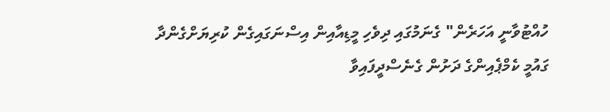ހުއްޓުވާނީ އަހަރެން" ގެނަމުގައި ދިވެހި މީޑިއާއިން އިސްނަގައިގެން ކުރިޔަށްގެންދާ ގައުމީ ކެމްޕެއިންގެ ދަށުން ގެނެސްދީފައިވާ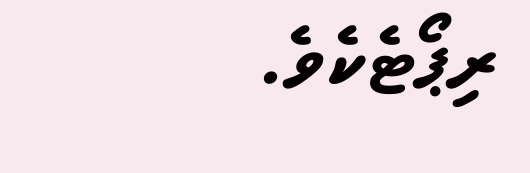ރިޕޯޓެކެވެ.